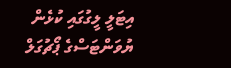އިޓަލީ ލީގުގައި ކުޅެން ޔުވަންޓަސްގެ ޕޯޗުގަލް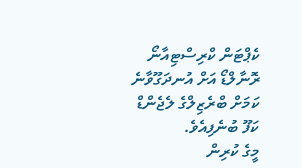ކެޕްޓަން ކްރިސްޓިއާނޯ ރޮނާލްޑޯ އަށް އުނދަގޫވާނެ ކަމަށް ބްރެޒިލްގެ ލެޖެންޑް ކަފޫ ބުނެފިއެވެ.
މީގެ ކުރިން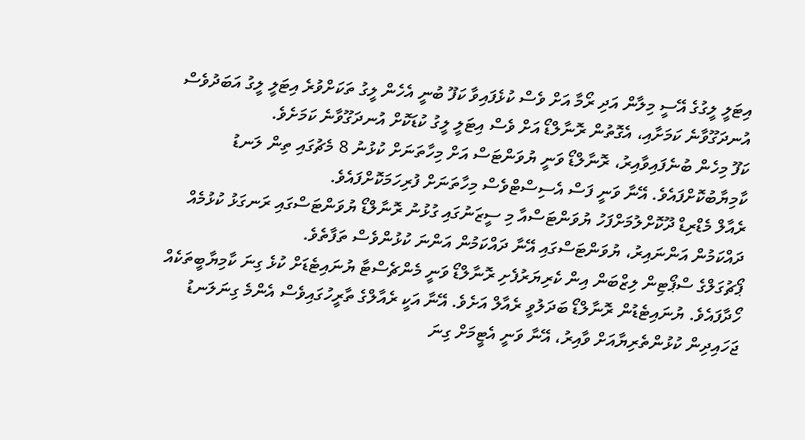އިޓަލީ ލީގުގެ އޭސީ މިލާން އަދި ރޯމާ އަށް ވެސް ކުޅެފައިވާ ކަފޫ ބުނީ އެހެން ލީގު ތަކަށްވުރެ އިޓަލީ ލީގު އަބަދުވެސް އުނދަގޫވާނެ ކަމަށާއި، އެގޮތުން ރޮނާލްޑޯ އަށް ވެސް އިޓަލީ ލީގު ކުޑަކޮށް އުނދަގޫވާނެ ކަމަށެވެ.
ކަފޫ މިހެން ބުނެފައިވާއިރު، ރޮނާލްޑޯ ވަނީ ޔުވަންޓަސް އަށް މިހާތަނަށް ކުޅުނު 8 މެޗުގައި ތިން ލަނޑު ކާމިޔާބުކޮށްފައެވެ. އޭނާ ވަނީ ފަސް އެސިސްޓްވެސް މިހާތަނަށް ފުރިހަމަކޮށްފައެވެ.
ރެއާލް މެޑްރިޑް ދޫކޮށްލުމަށްފަހު ޔުވަންޓަސްއާ މި ސީޒަނުގައި ގުޅުނު ރޮނާލްޑޯ ޔުވަންޓަސްގައި ރަނގަޅު ކުޅުމެއް ދައްކަމުން އަންނައިރު، ޔުވަންޓަސްގައި އޭނާ ދައްކަމުން އަންނަ ކުޅުންވެސް ތަފާތެވެ.
ޕޯޗުގަލްގެ ސްޕޯޓިން ލިޒްބަން އިން ކެރިޔަރުފެށި ރޮނާލްޑޯ ވަނީ މެންޗެސްޓާ ޔުނައިޓެޑަށް ކުޅެ ގިނަ ކާމިޔާބީތަކެއް ހޯދާފައެވެ. ޔުނައިޓެޑުން ރޮނާލްޑޯ ބަދަލުވީ ރެއާލް އަށެވެ. އޭނާ އަކީ ރެއާލްގެ ތާރީހުގައިވެސް އެންމެ ގިނަލަނޑު ޖަހައިދިން ކުޅުންތެރިޔާއަށް ވާއިރު، އޭނާ ވަނީ އެޓީމަށް ގިނަ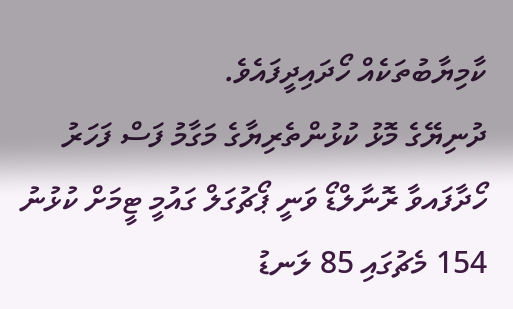ކާމިޔާބުތަކެއް ހޯދައިދީފައެވެ.
ދުނިޔޭގެ މޮޅު ކުޅުންތެރިޔާގެ މަގާމު ފަސް ފަހަރު ހޯދާފައވާ ރޮނާލްޑޯ ވަނީ ޕޯޗުގަލް ގައުމީ ޓީމަށް ކުޅުނު 154 މެޗުގައި 85 ލަނޑު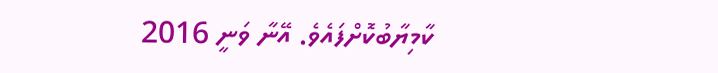ކާމިޔާބުކޮށްފައެވެ. އޭނާ ވަނީ 2016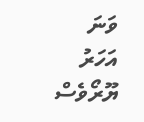ވަނަ އަހަރު ޔޫރޯވެސް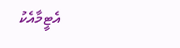އެޓީމާއެކު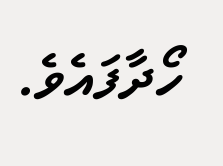ހޯދާފައެވެ.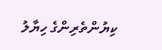ކިޔުންތެރިންގެ ހިޔާލު